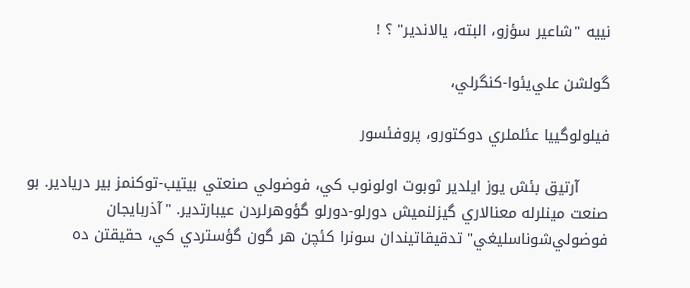نييه "شاعير سؤزو، البته، يالاندير" ؟ !

گولشن علي‌يئوا-کنگرلي،

فيلولوگييا عئلملري دوکتورو، پروفئسور

      آرتيق بئش يوز ايلدير ثوبوت اولونوب کي، فوضولي صنعتي بيتيب-توکنمز بير دريادير. بو صنعت مينلرله معنالاري گيزلنميش دورلو-دورلو گؤوهرلردن عيبارتدير. "آذربايجان فوضولي‌شوناسليغي" تدقيقاتيندان سونرا کئچن هر گون گؤستردي کي، حقيقتن ده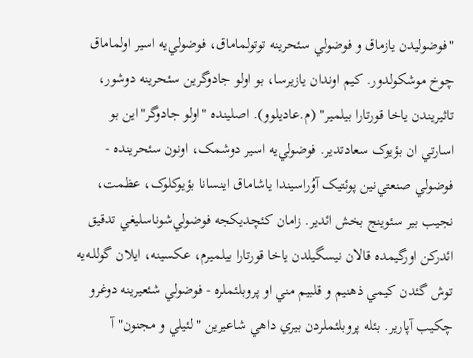"فوضوليدن يازماق و فوضولي سئحرينه توتولماماق، فوضولي‌يه اسير اولماماق چوخ موشکولدور. کيم اوندان يازيرسا، بو اولو جادوگرين سئحرينه دوشور، تاثيريندن ياخا قورتارا بيلمير" (م.عاديلوو). اصلينده "اولو جادوگر"اين بو اسارتي ان بؤيوک سعادتدير. فوضولي‌يه اسير دوشمک، اونون سئحرينده - فوضولي صنعتي‌نين پوئتيک آوُراسيندا ياشاماق اينسانا بؤيوکلوک، عظمت، نجيب بير سئوينج بخش ائدير. زامان کئچديکجه فوضولي‌شوناسليغي تدقيق ائدرکن اورگيمده قالان نيسگيلدن ياخا قورتارا بيلميرم، عکسينه، ايلان گوللـه‌يه توش گئدن کيمي ذهنيم و قلبيم مني او پروبلئملره - فوضولي شئعیرينه دوغرو چکيب آپارير. بئله پروبلئملردن بيري داهي شاعيرين "لئيلي و مجنون"آ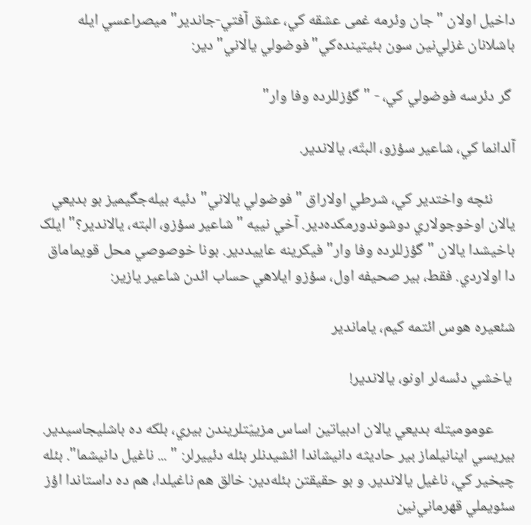داخيل اولان "جان وئرمه غمی‌ عشقه کي، عشق آفتي-جاندير" ميصراعسي ايله باشلانان غزلي‌نين سون بئيتينده‌کي"فوضولي يالاني"دير:

 گر دئرسه فوضولي کي، - "گؤزللرده وفا وار"

آلدانما کي، شاعير سؤزو، البتّه، يالاندير.

      نئچه واختدير کي، شرطي اولاراق "فوضولي يالاني" دئيه بيله‌جگيميز بو بديعي يالان اوخوجولاري دوشوندورمکده‌دير. آخي نييه "شاعير سؤزو، البته، يالاندير؟" ايلک باخيشدا يالان "گؤزللرده وفا وار" فيکرينه عاييددير. بونا خوصوصي محل قويماماق دا اولاردي. فقط، بير صحيفه اول، سؤزو ايلاهي حساب ائدن شاعير يازير:

شئعیره هوس ائتمه کيم، ياماندير

 ياخشي دئسه‌لر اونو، يالاندير!

      عوموميتله بديعي يالان ادبياتين اساس مزییّتلريندن بيري، بلکه ده باشليجاسيدير. بيريسي اينانيلماز بير حاديثه دانيشاندا ائشيدنلر بئله دئييرلر: " ... ناغيل دانيشما". بئله چيخير کي، ناغيل يالاندير. و بو حقيقتن بئله‌دير: خالق هم ناغيلدا، هم ده داستاندا اؤز سئويملي قهرما‌ني‌نين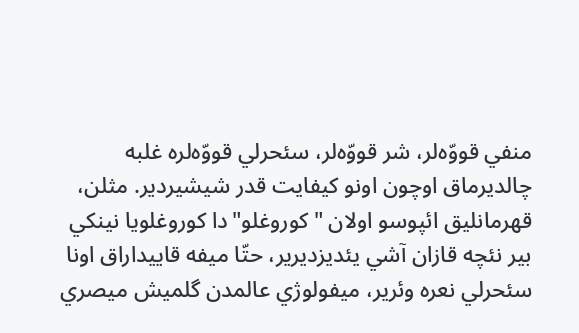منفي قووّه‌لر، شر قووّه‌لر، سئحرلي قووّه‌لره غلبه چالديرماق اوچون اونو کيفايت قدر شيشيردير. مثلن، قهرمانليق ائپوسو اولان "کوروغلو"دا کوروغلويا ‌نينکي بير نئچه قازان آشي يئديزديرير، حتّا ميفه قاييداراق اونا سئحرلي نعره وئرير، ميفولوژي عالمدن گلميش ميصري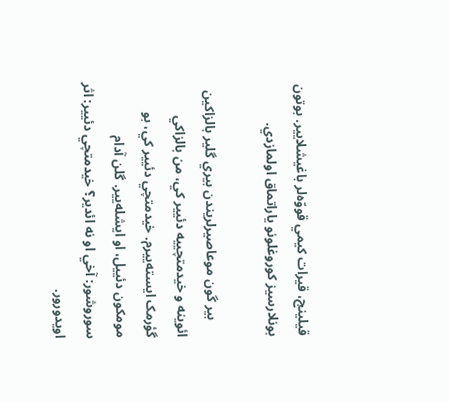قيلينج، قيرات کيمي قووّه‌لر باغيشلايير. بوتون بونلارسيز کوروغلونو ياراتماق اولمازدي.

     بير گون موعاصيرلريندن بيري گلير بالزاکين ائوينه و خيدمتچييه دئيير کي، من بالزاکي گؤرمک ايسته‌ييرم. خيدمتچي دئيير کي، بو مومکون دئييل، او ايشله‌يير. گلن آدام سوروشور: آخي او نه ائدير؟ خيدمتچي دئيير: اثر اويدورور.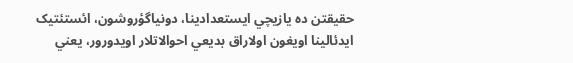حقيقتن ده يازيچي ايستعدادينا، دونياگؤروشون، ائستئتيک ايدئالينا اويغون اولاراق بديعي احوالاتلار اويدورور، يعني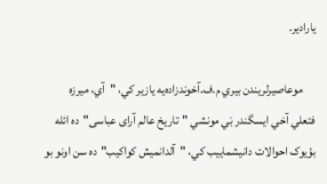يارادير.

     موعاصيرلريندن بيري م.ف.آخوندزاده‌يه يازير کي، "آي، ميرزه فتعلي آخي ايسگندر بَي مونشي "تاریخ عالم آرای عباسی"ده ائله بؤيوک احوالات دانيشماييب کي، "آلدانميش کواکيب"ده سن اونو بو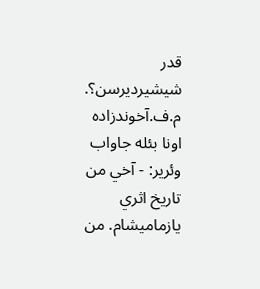قدر شيشيرديرسن؟. م.ف.آخوندزاده اونا بئله جاواب وئرير: - آخي من تاريخ اثري يازماميشام. من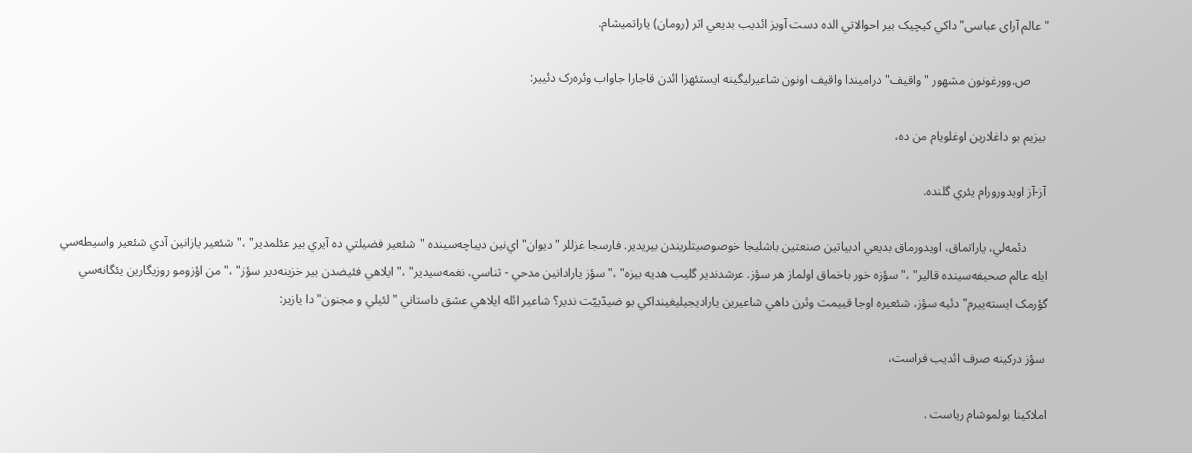" عالم آرای عباسی"داکي کيچيک بير احوالاتي الده دست آویز ائديب بديعي اثر (رومان) ياراتميشام.

      ص.وورغونون مشهور "واقيف" دراميندا واقيف اونون شاعيرليگينه ايستئهزا ائدن قاجارا جاواب وئره‌رک دئيير:

 بيزيم بو داغلارين اوغلويام من ده،

 آز-آز اويدورورام يئري گلنده.

       دئمه‌لي، ياراتماق، اويدورماق بديعي ادبياتين صنعتين باشليجا خوصوصيتلريندن بيريدير. فارسجا غزللر "ديوان"اي‌نين ديباچه‌سينده "شئعیر فضيلتي ده آيري بير عئلمدير" ،"شئعیر يازا‌نين آدي شئعیر واسيطه‌سي ايله عالم صحيفه‌سينده قالير" ،"سؤزه خور باخماق اولماز هر سؤز. عرشدندير گليب هديه بيزه" ،"سؤز يارادا‌نين مدحي - ثناسي، نغمه‌سيدير" ،"ايلاهي فئيضدن بير خزينه‌دير سؤز" ،"من اؤزومو روزيگارين يئگانه‌سي گؤرمک ايسته‌ييرم" دئيه سؤز، شئعیره اوجا قييمت وئرن داهي شاعيرين ياراديجيليغينداکي بو ضيدّیيّت ندير؟ شاعير ائله ايلاهي عشق داستاني "لئيلي و مجنون"دا يازير:

 سؤز درکينه صرف ائديب فراست،

املاکينا بولموشام رياست .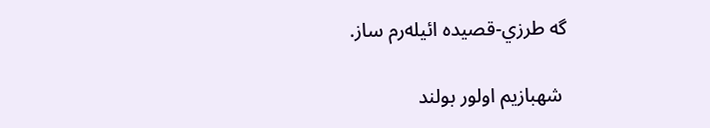گه طرزي-قصيده ائيله‌رم ساز.

 شهبازيم اولور بولند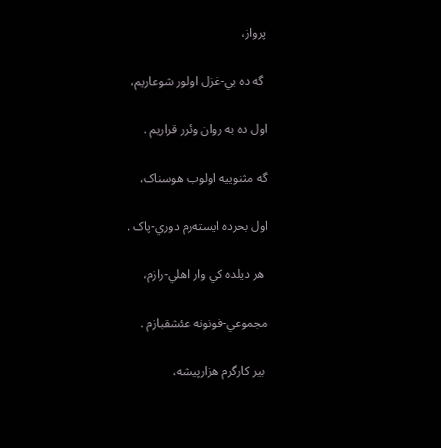پرواز،

 گه ده بي-غزل اولور شوعاريم،

اول ده به روان وئرر قراريم .

گه مثنوييه اولوب هوسناک،

اول بحرده ايسته‌رم دوري-پاک .

 هر ديلده کي وار اهلي-رازم،

مجموعي-فونونه عئشقبازم .

 بير کارگرم هزارپيشه،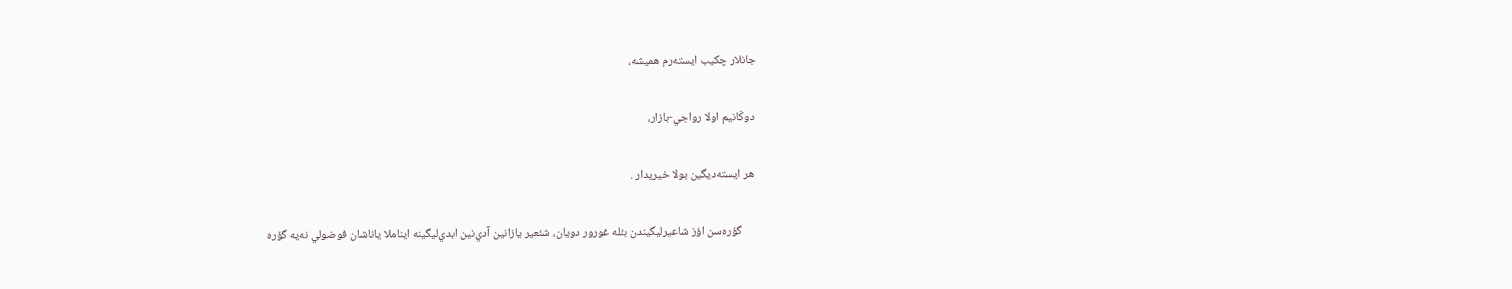جانلار چکيب ايسته‌رم هميشه،

 دوکّانيم اولا رواجي-بازار،

 هر ايسته‌ديگين بولا خيريدار .

      گؤره‌سن اؤز شاعيرليگيندن بئله غورور دويان، شئعیر يازا‌نين آدي‌نين ابدي‌ليگينه ايناملا ياناشان فوضولي نه‌يه گؤره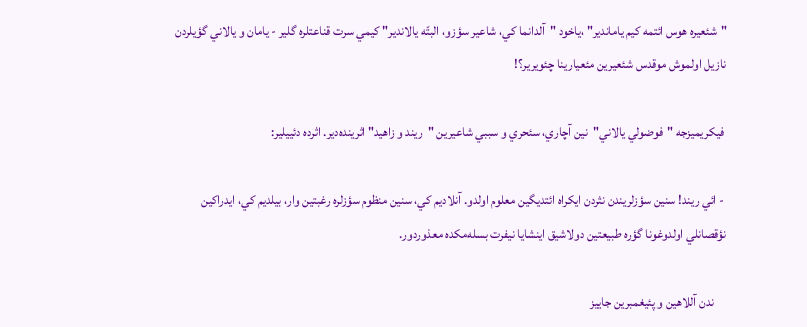"شئعیره هوس ائتمه کيم ياماندير" ،ياخود "آلدانما کي، شاعير سؤزو، البتّه يالاندير" کيمي سرت قناعتلره گلير - يامان و يالاني گؤيلردن نازيل اولموش موقدس شئعیرين مئعيارينا چئويرير؟!

 فيکريميزجه "فوضولي يالاني"نين آچاري، سئحري و سببي شاعيرين "ريند و زاهيد" اثرينده‌دير. اثرده دئييلير:

 - ائي ريند! سنين سؤزلريندن نثردن ايکراه ائتديگين معلوم اولدو. آنلاديم کي، سنين منظوم سؤزلره رغبتين وار، بيلديم کي، ايدراکين نؤقصانلي اولدوغونا گؤره طبيعتين دولاشيق اينشايا نيفرت بسله‌مکده معذوردور.

     ندن آللاهين و پئيغمبرين جاييز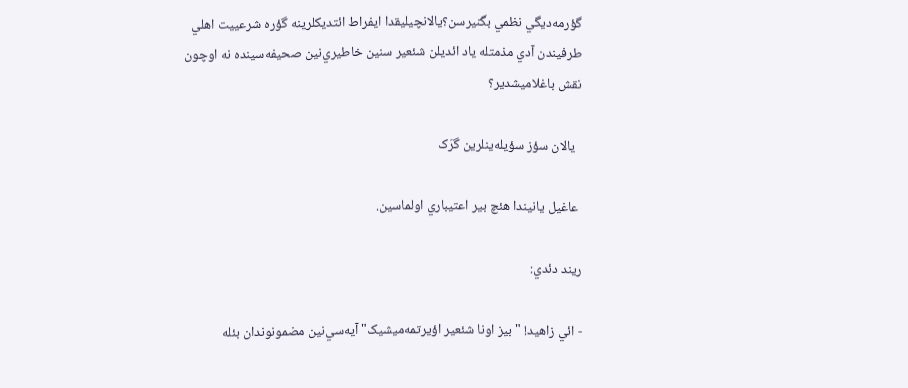گؤرمه‌ديگي نظمي بگنيرسن؟يالانچيليقدا ايفراط ائتديکلرينه گؤره شرعيیت اهلي طرفيندن آدي مذمتله ياد ائديلن شئعیر سنين خاطيري‌نين صحيفه‌سينده نه اوچون نقش باغلاميشدير؟

  يالان سؤز سؤيله‌ينلرين گرَک

 عاغيل يا‌نيندا هئچ بير اعتيباري اولماسين.

ريند دئدي:

- ائي زاهيد! "بيز اونا شئعیر اؤيرتمه‌ميشيک" آيه‌سي‌نين مضمونوندان بئله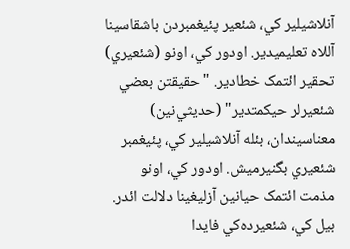آنلاشيلير کي، شئعیر پئيغمبردن باشقاسينا آللاه تعليميدير. اودور کي، اونو (شئعیري) تحقير ائتمک خطادير. "حقيقتن بعضي شئعیرلر حيکمتدير" (حدیثي‌نين) معناسيندان، بئله آنلاشيلير کي، پئيغمبر شئعیري بگنيرميش. اودور کي، اونو مذمت ائتمک حيا‌نين آزليغينا دلالت ائدر. بيل کي، شئعیرده‌کي فايدا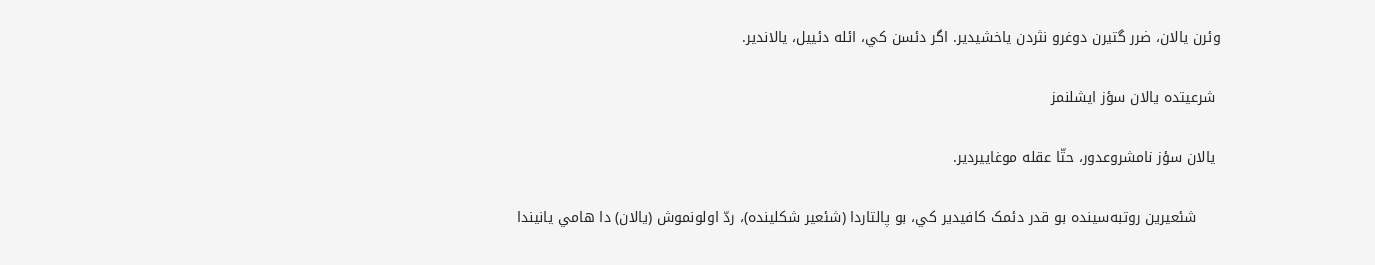وئرن يالان، ضرر گتيرن دوغرو نثردن ياخشيدير. اگر دئسن کي، ائله دئييل، يالاندير.

 شرعيتده يالان سؤز ايشلنمز

 يالان سؤز نامشروعدور، حتّا عقله موغاييردير.

     شئعیرين روتبه‌سينده بو قدر دئمک کافيدير کي، بو پالتاردا (شئعیر شکلينده)، ردّ اولونموش (يالان) دا هامي يا‌نيندا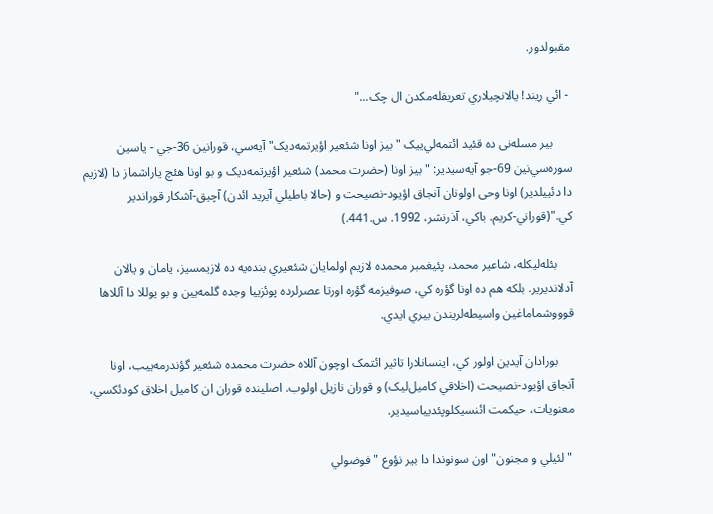مقبولدور.

 - ائي ريند! يالانچيلاري تعريفله‌مکدن ال چک..."

      بير مسله‌نی ده قئيد ائتمه‌لي‌یيک "بيز اونا شئعیر اؤيرتمه‌ديک" آيه‌سي، قورا‌نين 36-جي - ياسين سوره‌سي‌نين 69-جو آيه‌سيدير: "بيز اونا (حضرت محمد) شئعیر اؤيرتمه‌ديک و بو اونا هئچ ياراشماز دا (لازيم دا دئييلدير) اونا وحی اولونان آنجاق اؤيود-نصيحت و (حالا باطيلي آيريد ائدن) آچيق-آشکار قوراندير کي."(قوراني-کريم. باکي، آذرنشر، 1992. س.441.)

     بئله‌ليکله، شاعير محمد، پئيغمبر محمده لازيم اولمايان شئعیري بنده‌يه ده لازيمسيز، يامان و يالان آدلانديرير. بلکه هم ده اونا گؤره کي، صوفيزمه گؤره اورتا عصرلرده پوئزييا وجده گلمه‌یين و بو يوللا دا آللاها قوووشماماغين واسيطه‌لريندن بيري ايدي.

     بورادان آيدين اولور کي، اينسانلارا تاثير ائتمک اوچون آللاه حضرت محمده شئعیر گؤندرمه‌ييب، اونا آنجاق اؤيود-نصيحت (اخلاقي کاميل‌ليک) و قوران نازيل اولوب. اصلينده قوران ان کاميل اخلاق کودئکسي، معنويات، حيکمت ائنسيکلوپئديياسيدير.

 "لئيلي و مجنون"اون سونوندا دا بير نؤوع "فوضولي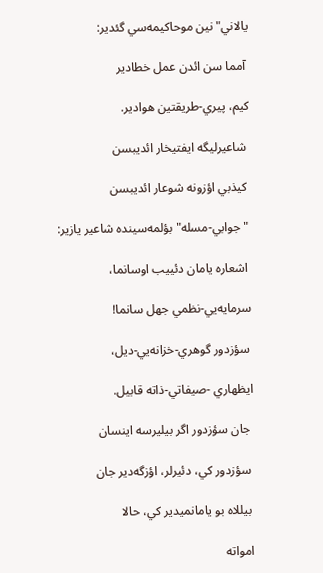يالاني"نين موحاکيمه‌سي گئدير:

 آمما سن ائدن عمل خطادير

کيم، پيري-طريقتين هوادير.

 شاعيرليگه ايفتيخار ائديبسن

 کيذبي اؤزونه شوعار ائديبسن

 "جوابي-مسله" بؤلمه‌سينده شاعير يازير:

 اشعاره يامان دئييب اوسانما،

سرمايه‌يي-نظمي جهل سانما!

 سؤزدور گوهري-خزانه‌يي-ديل،

ايظهاري -صيفاتي-ذاته قابيل.

 جان سؤزدور اگر بيليرسه اينسان

 سؤزدور کي، دئيرلر، اؤزگه‌دير جان

 بيللاه بو يامانميدير کي، حالا

امواته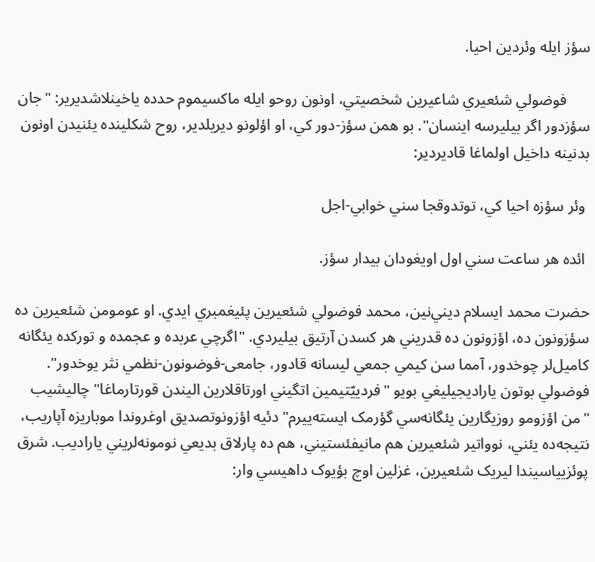سؤز ايله وئردين احيا.

      فوضولي شئعیري شاعيرين شخصيتي، اونون روحو ايله ماکسيموم حدده ياخينلاشديرير: "جان سؤزدور اگر بيليرسه اينسان". بو همن سؤز-دور کي، او اؤلونو ديريلدير، روح شکلينده يئنيدن اونون بد‌نينه داخيل اولماغا قاديردير:

 وئر سؤزه احيا کي، توتدوقجا سني خوابي-اجل

 ائده هر ساعت سني اول اويغودان بيدار سؤز.

حضرت محمد ايسلام ديني‌نين، محمد فوضولي شئعیرين پئيغمبري ايدي. او عومومن شئعیرين ده سؤزونون ده، اؤزونون ده قدريني هر کسدن آرتيق بيليردي. "اگرچي عربده و عجمده و تورکده يئگانه کاميل‌لر چوخدور، آمما سن کيمي جمعي ليسانه قادور، جامعی-فوضونون-نظمي نثر يوخدور". فوضولي بوتون ياراديجيليغي بويو "فرديیّتيمين اتگيني اورتاقلارين اليندن قورتارماغا" چاليشيب "من اؤزومو روزيگارين يئگانه‌سي گؤرمک ايسته‌ييرم" دئيه اؤزونوتصديق اوغروندا موباريزه آپاريب، نتيجه‌ده يئني، نوواتير شئعیرين هم مانيفئستيني، هم ده پارلاق بديعي نومونه‌لريني ياراديب. شرق پوئزيياسيندا ليريک شئعیرين، غزلین اوچ بؤيوک داهيسي وار: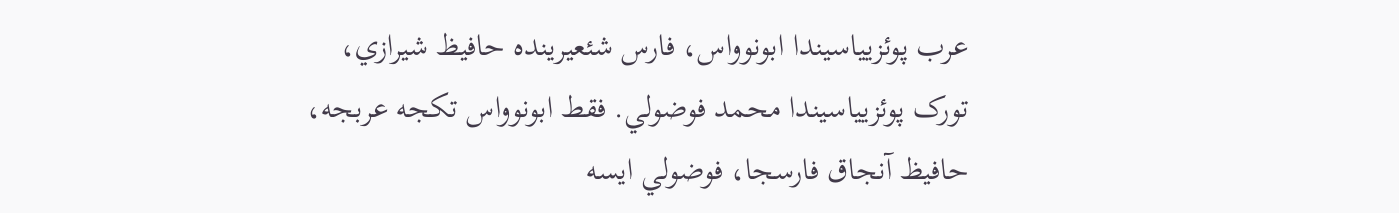عرب پوئزيياسيندا ابونوواس، فارس شئعیرينده حافيظ شيرازي، تورک پوئزيياسيندا محمد فوضولي. فقط ابونوواس تکجه عربجه، حافيظ آنجاق فارسجا، فوضولي ايسه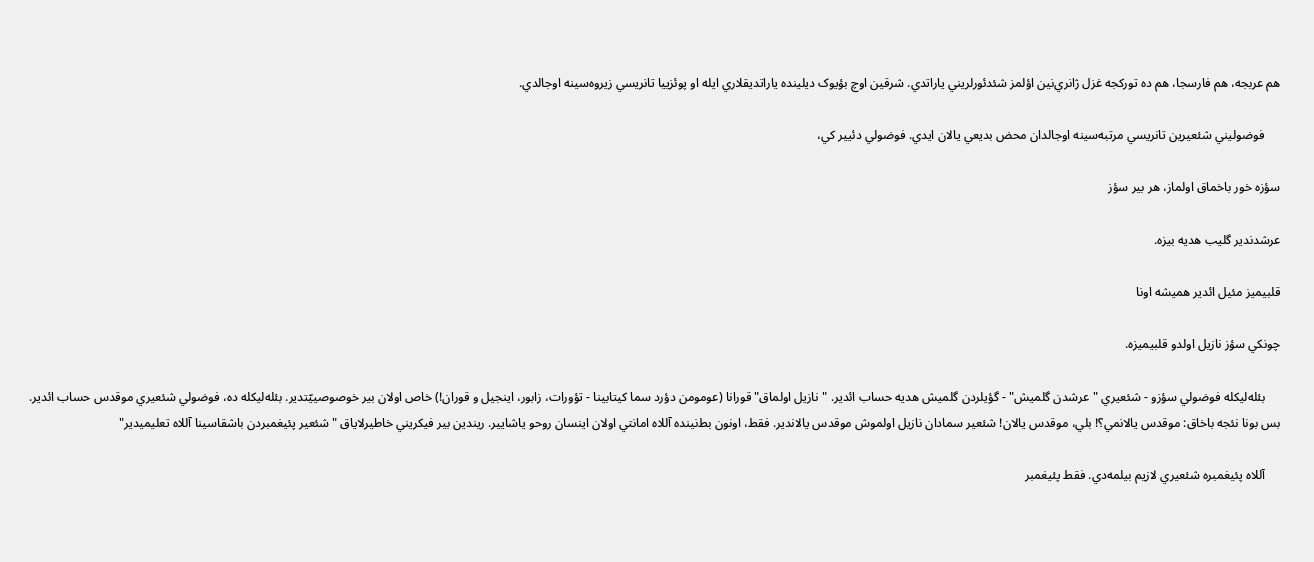هم عربجه، هم فارسجا، هم ده تورکجه غزل ژانري‌نين اؤلمز شئدئورلريني ياراتدي. شرقين اوچ بؤيوک ديلينده ياراتديقلاري ايله او پوئزييا تانريسي زيروه‌سينه اوجالدي.

     فوضوليني شئعیرين تانريسي مرتبه‌سينه اوجالدان محض بديعي يالان ايدي. فوضولي دئيير کي،

سؤزه خور باخماق اولماز، هر بير سؤز

عرشدندير گليب هديه بيزه.

قلبيميز مئيل ائدير هميشه اونا

چونکي سؤز نازيل اولدو قلبيميزه.

     بئله‌ليکله فوضولي سؤزو - شئعیري "عرشدن گلميش" - گؤيلردن گلميش هديه حساب ائدير. "نازيل اولماق" قورانا (عومومن دؤرد سما کيتابينا - تؤورات، زابور، اينجيل و قوران!) خاص اولان بير خوصوصيیّتدير. بئله‌ليکله ده، فوضولي شئعیري موقدس حساب ائدير. بس بونا نئجه باخاق: موقدس يالانمي؟! بلي، موقدس يالان! شئعیر سمادان نازيل اولموش موقدس يالاندير. فقط، اونون بط‌نينده آللاه امانتي اولان اينسان روحو ياشايير. ريندين بير فيکريني خاطيرلاياق "شئعیر پئيغمبردن باشقاسينا آللاه تعليميدير"

     آللاه پئيغمبره شئعیري لازيم بيلمه‌دي. فقط پئيغمبر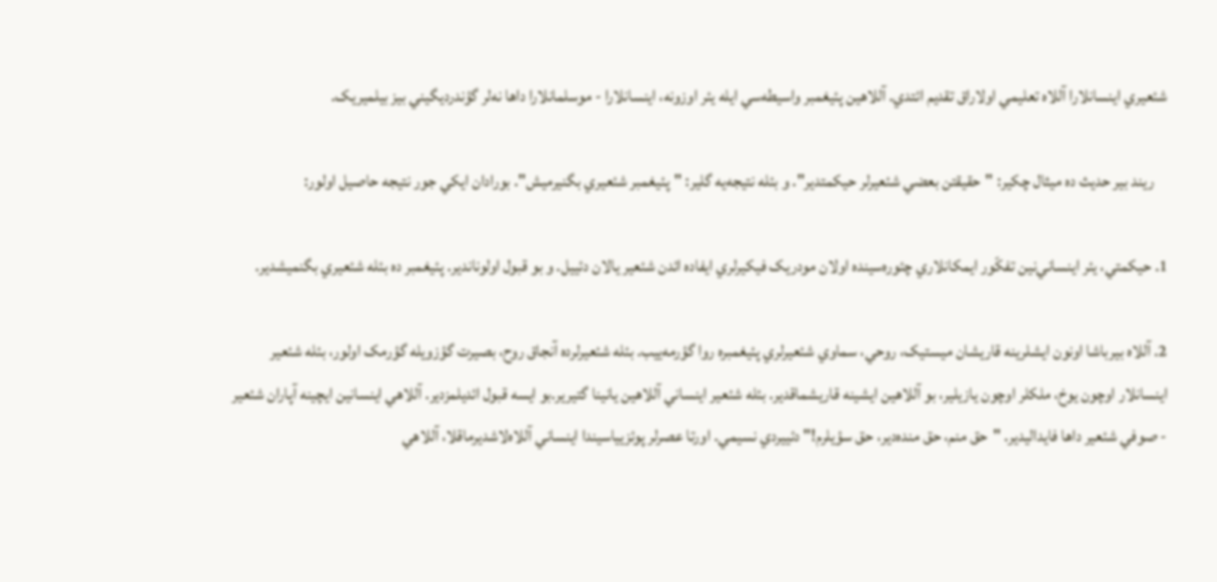شئعیري اينسانلارا آللاه تعليمي اولاراق تقديم ائتدي. آللاهين پئيغمبر واسيطه‌سي ايله يئر اوزونه، اينسانلارا - موسلمانلارا داها نه‌لر گؤندرديگيني بيز بيلميريک.

    ريند بير حديث ده ميثال چکير: "حقيقتن بعضي شئعیرلر حيکمتدير". و بئله نتيجه‌يه گلير: "پئيغمبر شئعیري بگنيرميش". بورادان ايکي جور نتيجه حاصيل اولور:

1. حيکمتي، يئر اينسا‌ني‌نين تفکّور ايمکانلاري چئوره‌سينده اولان مودريک فيکيرلري ايفاده ائدن شئعیر يالان دئييل. و بو قبول اولوناندير. پئيغمبر ده بئله شئعیري بگنميشدير.

2. آللاه بيرباشا اونون ايشلرينه قاريشان ميستيک، روحي، سماوي شئعیرلري پئيغمبره روا گؤرمه‌ييب. بئله شئعیرلرده آنجاق روح، بصيرت گؤزويله گؤرمک اولور، بئله شئعیر اينسانلار اوچون يوخ، ملکلر اوچون يازيلير، بو آللاهين ايشينه قاريشماقدير. بئله شئعیر اينساني آللاهين يا‌نينا گتيرير.بو ايسه قبول‌ ائديلمزدير. آللاهي اينسا‌نين ايچينه آپاران شئعیر - صوفي شئعیر داها فايداليدير. "حق منم، حق منده‌دير، حق سؤيلرم!" دئييردي نسيمي. اورتا عصرلر پوئزيياسيندا اينساني آللاه‌لاشديرماقلا، آللاهي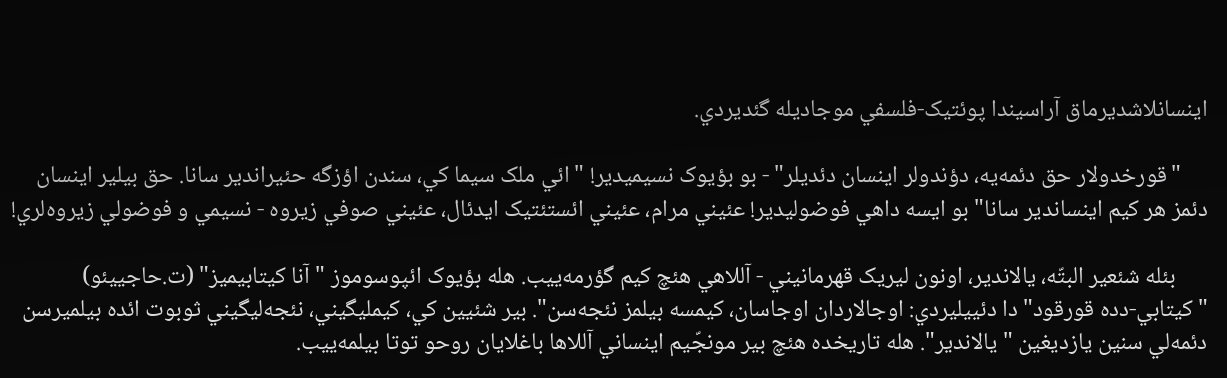اينسانلاشديرماق آراسيندا پوئتيک-فلسفي موجاديله گئديردي.

     "قورخدولار حق دئمه‌يه، دؤندولر اينسان دئديلر" - بو بؤيوک نسيميدير! "ائي ملک سيما کي، سندن اؤزگه حئيراندير سانا. حق بيلير اينسان دئمز هر کيم اينساندير سانا" بو ايسه داهي فوضوليدير! عئيني مرام، عئيني ائستئتيک ايدئال، عئيني صوفي زيروه - نسيمي و فوضولي زيروه‌لري!

      بئله شئعیر البتّه، يالاندير، اونون ليريک قهرما‌نيني - آللاهي هئچ کيم گؤرمه‌ييب. هله بؤيوک ائپوسوموز "آنا کيتابيميز" (ت.حاجييئو) "کيتابي-دده قورقود"دا دئييليردي: اوجالاردان اوجاسان، کيمسه بيلمز نئجه‌سن". بير شئيين کي، کيمليگیني، نئجه‌ليگيني ثوبوت ائده بيلميرسن دئمه‌لي سنين يازديغين "يالاندير". هله تاريخده هئچ بير مونجّيم اينساني آللاها باغلايان روحو توتا بيلمه‌ييب.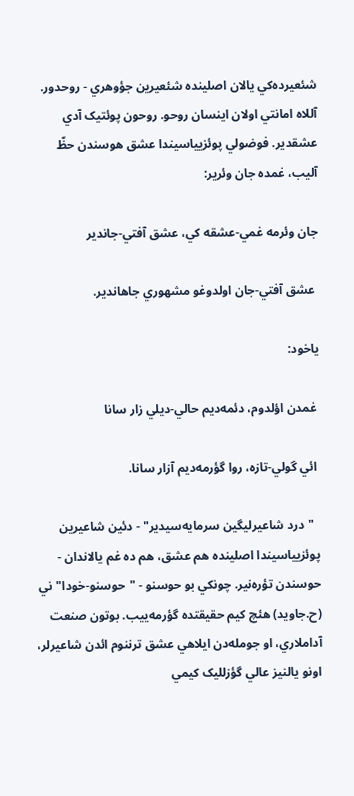شئعیرده‌کي يالان اصلينده شئعیرين جؤوهري - روحدور. آللاه امانتي اولان اينسان روحو. روحون پوئتيک آدي عشقدير. فوضولي پوئزيياسيندا عشق هوسندن حظّ آليب، غمده جان وئرير:

جان وئرمه غمي-عشقه کي، عشق آفتي-جاندير

 عشق آفتي-جان اولدوغو مشهوري جاهاندير.

ياخود:

 غمدن اؤلدوم، دئمه‌ديم حالي-ديلي زار سانا

 ائي گولي-تازه، روا گؤرمه‌ديم آزار سانا.

  "درد شاعيرليگين سرمايه‌سيدير" - دئين شاعيرين پوئزيياسيندا اصلينده هم عشق، هم ده غم يالاندان - حوسندن تؤره‌نير. چونکي بو حوسنو - "حوسنو-خودا"ني (ح.جاويد) هئچ کيم حقيقتده گؤرمه‌ييب. بوتون صنعت آداملاري، او جومله‌دن ايلاهي عشق ترننوم ائدن شاعيرلر، اونو يالنيز عالي گؤزلليک کيمي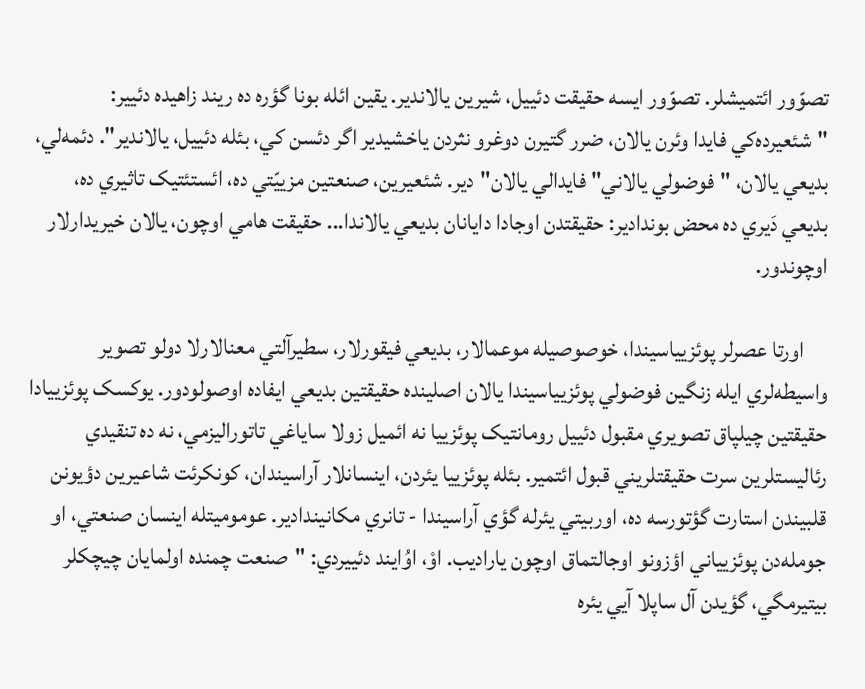تصوّور ائتميشلر. تصوّور ايسه حقيقت دئييل، شيرين يالاندير. يقين ائله بونا گؤره ده ريند زاهيده دئيير: "شئعیرده‌کي فايدا وئرن يالان، ضرر گتيرن دوغرو نثردن ياخشيدير اگر دئسن کي، بئله دئييل، يالاندير". دئمه‌لي، بديعي يالان، "فوضولي يالاني" فايدالي يالان"دير. شئعیرين، صنعتين مزيیّتي ده، ائستئتيک تاثيري ده، بديعي دَيري ده محض بوندادير: حقيقتدن اوجادا دايانان بديعي يالاندا... حقيقت هامي اوچون، يالان خيريدارلار اوچوندور.

     اورتا عصرلر پوئزيياسيندا، خوصوصيله موعمالار، بديعي فيقورلار، سطيرآلتي معنالارلا دولو تصوير واسيطه‌لري ايله زنگين فوضولي پوئزيياسيندا يالان اصلينده حقيقتين بديعي ايفاده اوصولودور. يوکسک پوئزييادا حقيقتين چيلپاق تصويري مقبول دئييل رومانتيک پوئزييا نه ائمیل زولا ساياغي تاتوراليزمي، نه ده تنقيدي رئاليستلرين سرت حقيقتلريني قبول ائتمير. بئله پوئزييا يئردن، اينسانلار آراسيندان، کونکرئت شاعيرين دؤيونن قلبيندن استارت گؤتورسه ده، اوربيتي يئرله گؤي آراسيندا - تانري مکا‌نيندادير. عوموميتله اينسان صنعتي، او جومله‌دن پوئزيياني اؤزونو اوجالتماق اوچون ياراديب. اوْ، اوُايند دئييردي: "صنعت چمنده اولمايان چيچکلر بيتيرمگي، گؤيدن آل ساپلا آيي يئره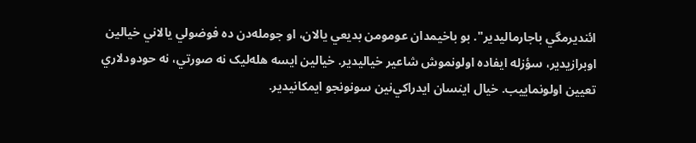ائنديرمگي باجارماليدير". بو باخيمدان عومومن بديعي يالان، او جومله‌دن ده فوضولي يالاني خيالين اوبرازيدير، سؤزله ايفاده اولونموش شاعير خياليدير. خيالين ايسه هله‌ليک نه صورتي، نه حودودلاري تعيين اولونماييب. خيال اينسان ايدراکي‌نين سونونجو ايمکانيدير.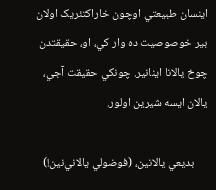اينسان طبيعتي اوچون خاراکتئريک اولان بير خوصوصيت ده وار کي، او، حقيقتدن چوخ يالانا اينانير. چونکي حقيقت آجي، يالان ايسه شيرين اولور.

     بديعي يالا‌نين، (فوضولي يالا‌ني‌نين!)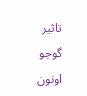تاثير گوجو اونون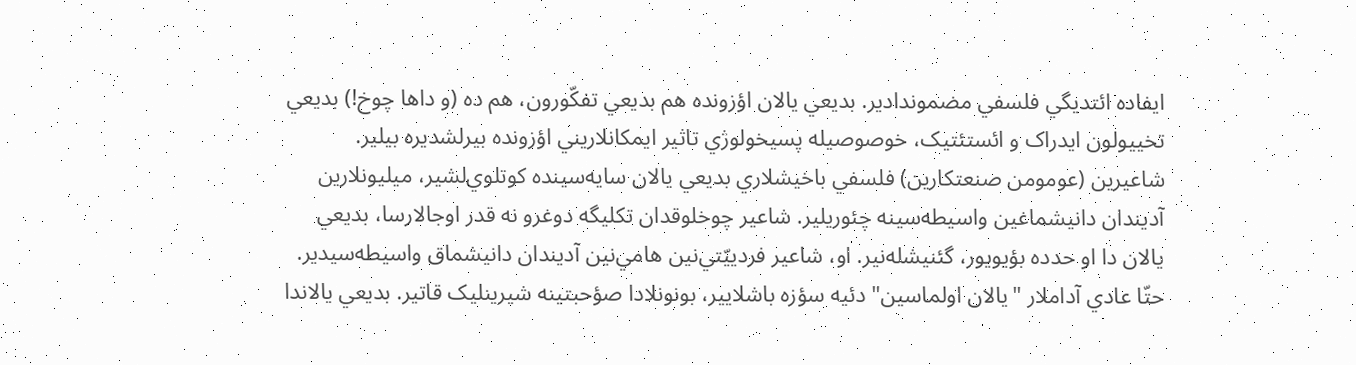ايفاده ائتديگي فلسفي مضموندادير. بديعي يالان اؤزونده هم بديعي تفکّورون، هم ده (و داها چوخ!) بديعي تخييولون ايدراک و ائستئتيک، خوصوصيله پسيخولوژي تاثير ايمکانلاريني اؤزونده بيرلشديره بيلير. شاعيرين (عومومن صنعتکارين) فلسفي باخيشلاري بديعي يالان سايه‌سينده کوتلوي‌لشير، ميليونلارين آديندان دانيشماغين واسيطه‌سينه چئوريلير. شاعير چوخلوقدان تکليگه دوغرو نه قدر اوجالارسا، بديعي يالان دا او حدده بؤيويور، گئنيشله‌نير. او، شاعير فردیيّتي‌نين هامي‌نين آديندان دانيشماق واسيطه‌سيدير. حتّا عادي آداملار "يالان اولماسين" دئيه سؤزه باشلايير، بونونلادا صؤحبتينه شيرينليک قاتير. بديعي يالاندا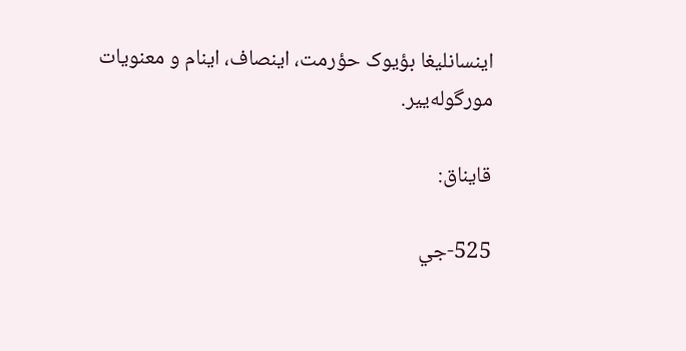اينسانليغا بؤيوک حؤرمت، اينصاف، اينام و معنويات مورگوله‌يير.

قایناق:

525-جي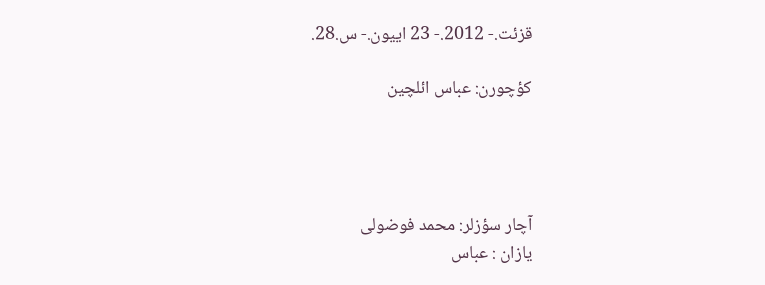قزئت.- 2012.- 23 اييون.- س.28.

کؤچورن: عباس ائلچین




آچار سؤزلر: محمد فوضولی
يازان : عباس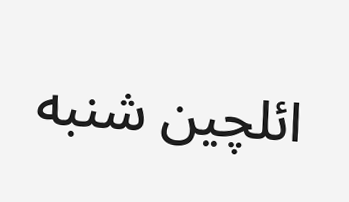ائلچین شنبه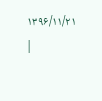۱۳۹۶/۱۱/۲۱ |